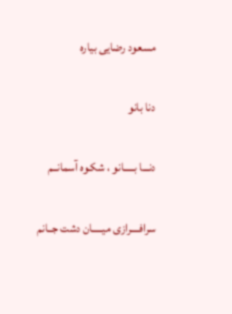مسعود رضایی بیاره

دنا بانو

دنـــا بـــــانو ، شکـوه آسمانــم

سرافــــرازی میـــــان دشت جــانم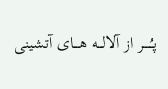پـُـــــر از آلالـــه هــــای آتشینی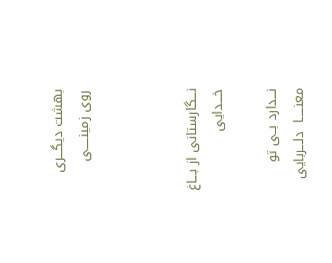بهشت دیگـــری روی زمینـــــی



نـــگارستانی از بـــاغ خـــدایی

نـــدارد بــی تو معنـــــا  دلـــربایی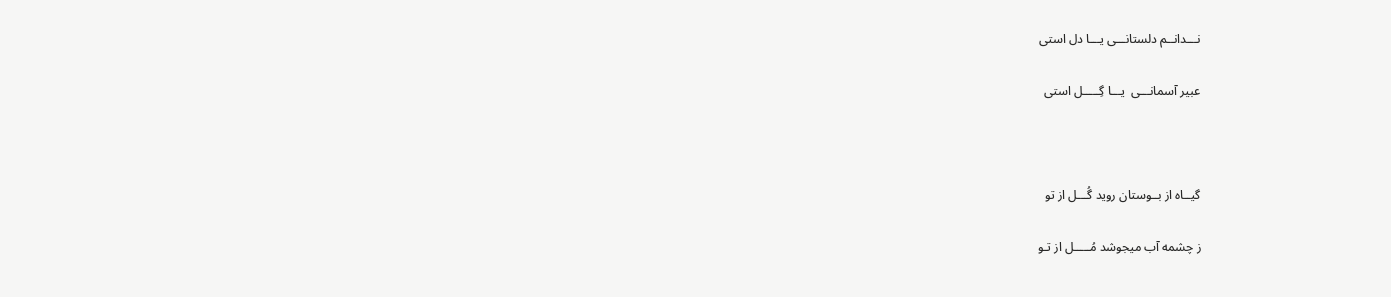نـــدانــم دلستانـــی یـــا دل استی

عبیر آسمانـــی  یـــا گِـــــل استی



گیــاه از بــوستان روید گُـــل از تو

ز چشمه آب میجوشد مُـــــل از تـو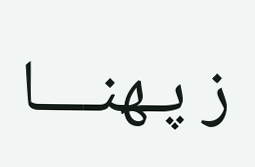ز پـهنــــا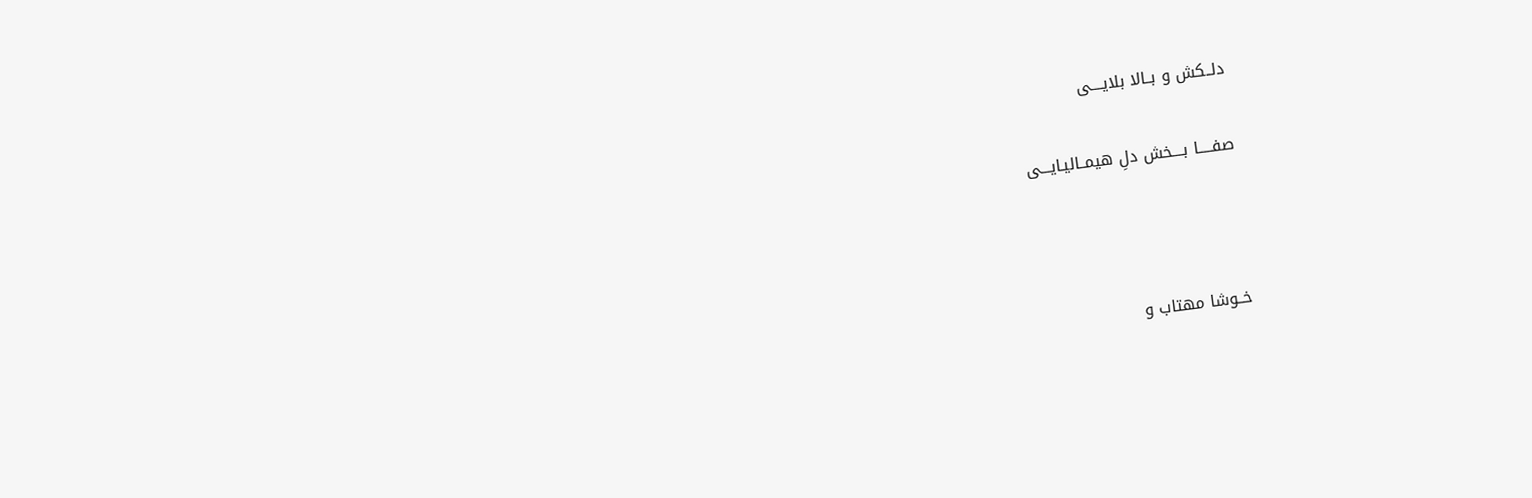دلــکش و بــالا بلایــــی

صفـــــا بــــخش دلِ هیمــالیـایـــی



خــوشا مهتاب و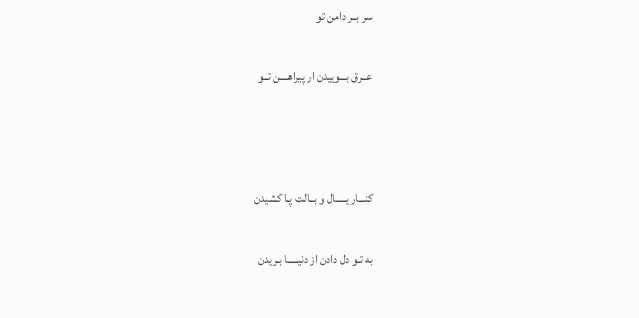سر بــر دامن تو

عــرق بـــوییدن ار پیراهــــن تــو



کنـــار یـــــال و بــالت پـا کشیدن

به تـو دل دادن از دنیـــــا بـریدن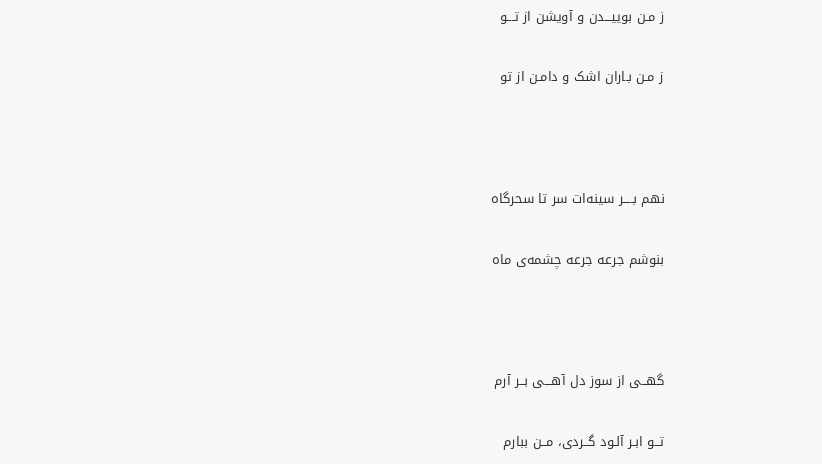ز مـن بوییـــدن و آویشن از تـــو

ز مـن بـاران اشک و دامـن از تو



نهم بــــر سینه‌ات سر تا سحرگاه

بنوشم جرعه‌ جرعه چشمه‌ی ماه



گهــی از سوز دل آهـــی بــر آرم

تــو ابـر آلـود گــردی، مــن ببارم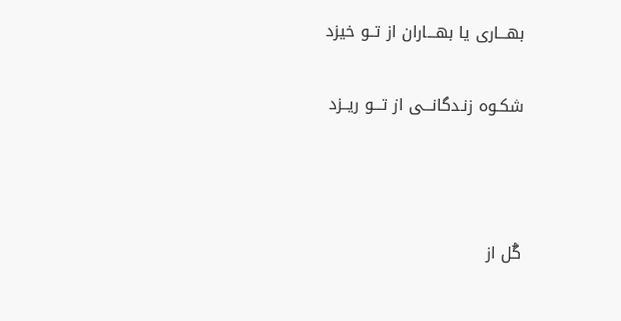بهـــاری یا بهـــاران از تــو خیزد

شکـوه زنـدگانـــی از تـــو ریــزد



گُل از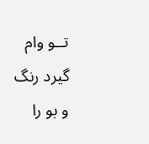تــو وام گیرد رنگ و بو را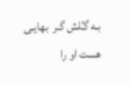بـه گـُلش گـر  بهایـی هست او را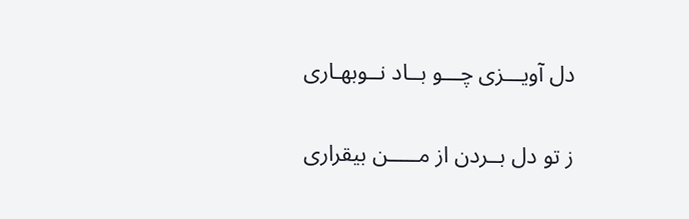دل آویـــزی چـــو بــاد نــوبهـاری

ز تو دل بــردن از مـــــن بیقراری